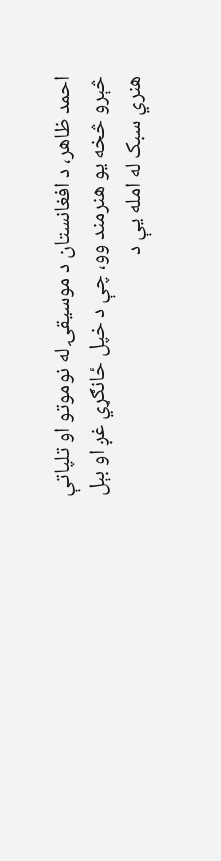احمد ظاهر، د افغانستان د موسیقۍ له نوموتو او تلپاتې څېرو څخه یو هنرمند وو، چې د خپل ځانګړي غږ او بېل هنري سبک له امله یې د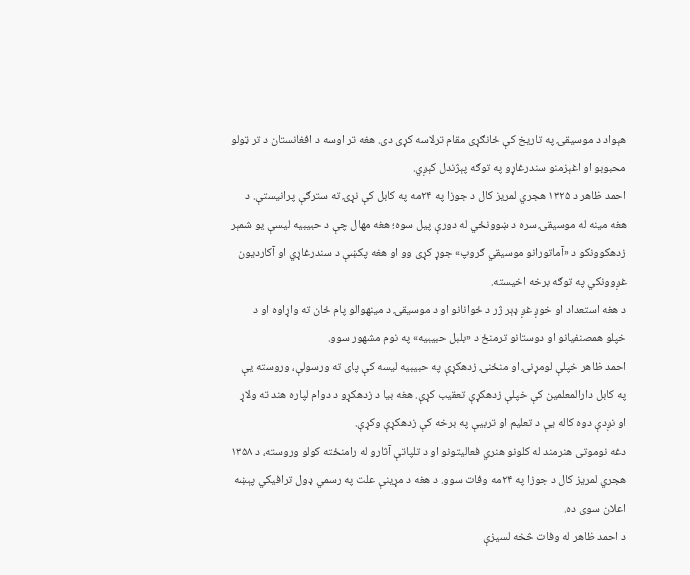هېواد د موسیقۍ په تاریخ کې ځانګړی مقام ترلاسه کړی دی. هغه تر اوسه د افغانستان د تر ټولو محبوبو او اغېزمنو سندرغاړو په توګه پېژندل کېږي.
احمد ظاهر د ۱۳۲۵ هجري لمریز کال د جوزا په ۲۴مه په کابل کې نړۍ ته سترګې پرانیستې. د هغه مینه له موسیقۍ سره د ښوونځي له دورې پیل سوه؛ هغه مهال چې د حبیبیه لیسې یو شمېر زدهکوونکو د «آماتورانو موسیقي ګروپ» جوړ کړی وو او هغه پکښې د سندرغاړي او آکاردیون غږوونکي په توګه برخه اخيسته.
د هغه استعداد او خوږ غږ ډېر ژر د ځوانانو او د موسیقۍ د مینهوالو پام ځان ته واړاوه او د خپلو همصنفیانو او دوستانو ترمنځ د «بلبل حبیبیه» په نوم مشهور سوو.
احمد ظاهر خپلې لومړنۍ او منځنۍ زدهکړې په حبیبیه لیسه کې پای ته ورسولې، وروسته یې په کابل دارالمعلمین کې خپلې زدهکړې تعقیب کړې. هغه بیا د زدهکړو د دوام لپاره هند ته ولاړ او نږدې دوه کاله یې د تعلیم او تربیې په برخه کې زدهکړې وکړې.
دغه نوموتی هنرمند له کلونو هنري فعالیتونو او د تلپاتې آثارو له رامنځته کولو وروسته، د ۱۳۵۸ هجري لمریز کال د جوزا په ۲۴مه وفات سوو. د هغه د مړینې علت په رسمي ډول ترافیکي پېښه اعلان سوی ده.
د احمد ظاهر له وفات څخه لسیزې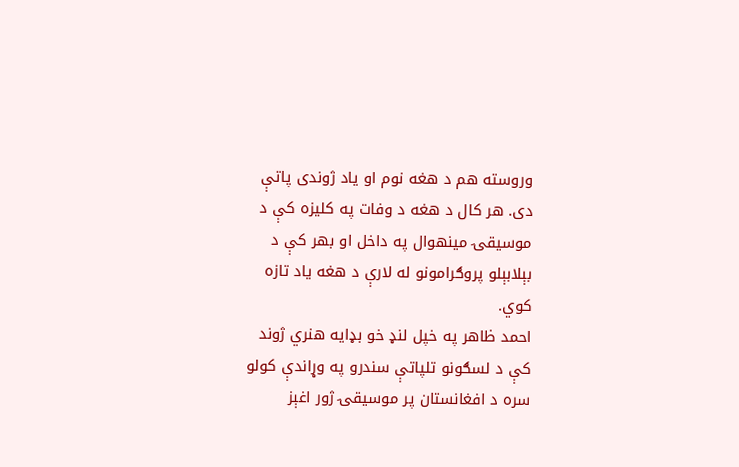وروسته هم د هغه نوم او یاد ژوندی پاتې دی. هر کال د هغه د وفات په کلیزه کې د موسیقۍ مینهوال په داخل او بهر کې د بېلابېلو پروګرامونو له لارې د هغه یاد تازه کوي.
احمد ظاهر په خپل لنډ خو بډایه هنري ژوند کې د لسګونو تلپاتې سندرو په وړاندې کولو سره د افغانستان پر موسیقۍ ژور اغېز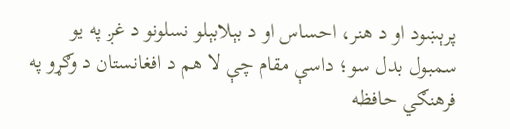پرېښود او د هنر، احساس او د بېلابېلو نسلونو د غږ په یو سمبول بدل سو؛ داسې مقام چې لا هم د افغانستان د وګړو په فرهنګي حافظه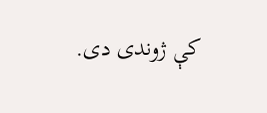کې ژوندی دی.